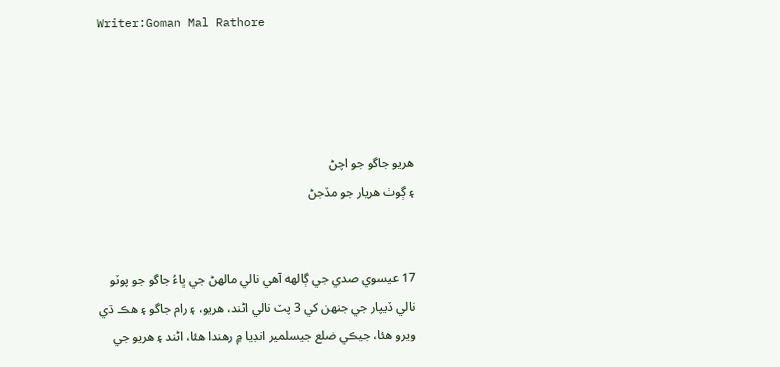Writer:Goman Mal Rathore




هريو جاگو جو اچڻ
۽ ڳوٺ هريار جو مڏجڻ


17 عيسوي صدي جي ڳالهه آهي نالي مالهڻ جي ڀاءُ جاگو جو پوٽو نالي ڏيپار جي جنهن کي 3 پٽ نالي اڻند، هريو، ۽ رام جاگو ۽ هڪ ڌي ويرو هئا، جيڪي ضلع جيسلمير انڊيا ۾ رهندا هئا، اڻند ۽ هريو جي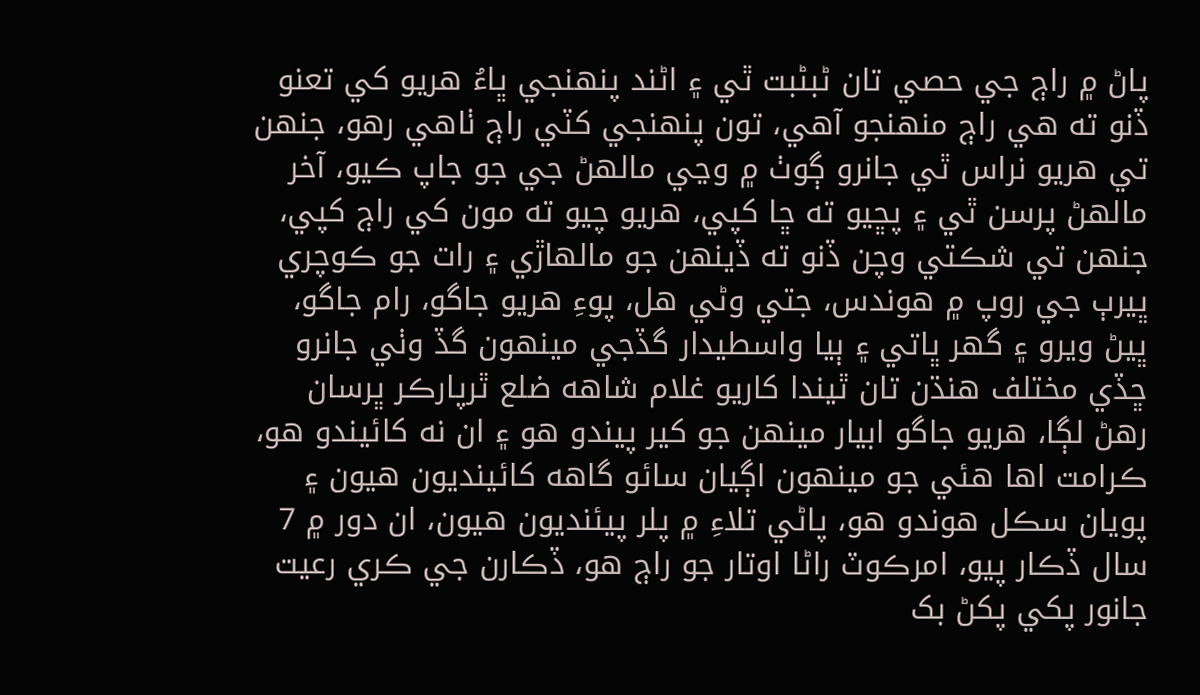پاڻ ۾ راڄ جي حصي تان ڻبڻبت ٿي ۽ اڻند پنهنجي ڀاءُ هريو کي تعنو ڏنو ته هي راڄ منهنجو آهي، تون پنهنجي کٽي راڄ ٺاهي رهو، جنهن تي هريو نراس ٿي جانرو ڳوٺ ۾ وڃي مالهڻ جي جو جاپ ڪيو، آخر مالهڻ پرسن ٿي ۽ پڇيو ته ڇا کپي، هريو چيو ته مون کي راڄ کپي، جنهن تي شڪتي وچن ڏنو ته ڏينهن جو مالهاڙي ۽ رات جو ڪوچري ڀيرٻ جي روپ ۾ هوندس، جتي وڻي هل، پوءِ هريو جاگو، رام جاگو، ڀيڻ ويرو ۽ گهر ڀاتي ۽ ٻيا واسطيدار گڏجي مينهون گڏ وٺي جانرو ڇڏي مختلف هنڌن تان ٿيندا کاريو غلام شاهه ضلع ٿرپارڪر ڀرسان رهڻ لڳا، هريو جاگو ابيار مينهن جو کير پيندو هو ۽ ان نه کائيندو هو، ڪرامت اها هئي جو مينهون اڳيان سائو گاهه کائينديون هيون ۽ پويان سڪل هوندو هو، پاڻي تلاءِ ۾ پلر پيئنديون هيون، ان دور ۾ 7 سال ڏڪار پيو، امرڪوٽ راڻا اوتار جو راڄ هو، ڏڪارن جي ڪري رعيت جانور پکي پکڻ بک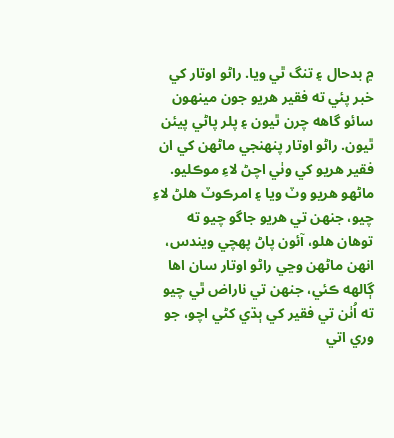۾ بدحال ۽ تنگ ٿي ويا. راڻو اوتار کي خبر پئي ته فقير هريو جون مينهون سائو گاهه چرن ٿيون ۽ پلر پاڻي پيئن ٿيون. راڻو اوتار پنهنجي ماڻهن کي ان فقير هريو کي وٺي اچڻ لاءِ موڪليو. ماڻهو هريو وٽ ويا ۽ امرڪوٽ هلڻ لاءِ چيو، جنهن تي هريو جاگو چيو ته توهان هلو، آئون پاڻ پهچي ويندس، انهن ماڻهن وڃي راڻو اوتار سان اها ڳالهه ڪئي، جنهن تي ناراض ٿي چيو ته اُٺن تي فقير کي ٻڌي کڻي اچو، جو وري اتي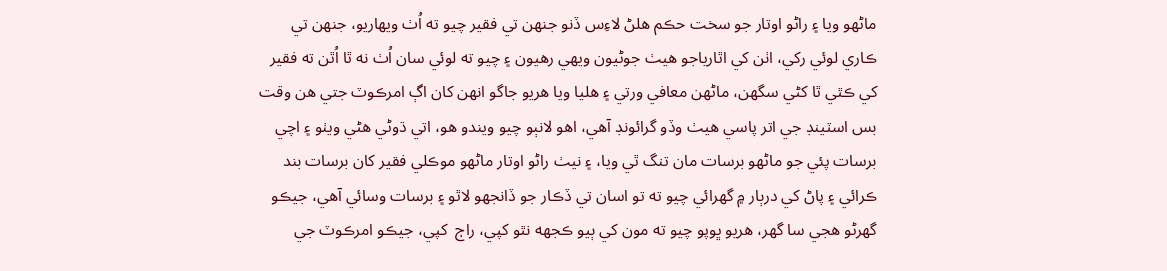ماڻهو ويا ۽ راڻو اوتار جو سخت حڪم هلڻ لاءِس ڏنو جنهن تي فقير چيو ته اُٺ ويهاريو، جنهن تي ڪاري لوئي رکي، اٺن کي اٿارياجو هيٺ جوڻيون ويهي رهيون ۽ چيو ته لوئي سان اُٺ نه ٿا اُٿن ته فقير کي ڪٿي ٿا کڻي سگهن، ماڻهن معافي ورتي ۽ هليا ويا هريو جاگو انهن کان اڳ امرڪوٽ جتي هن وقت بس اسٽينڊ جي اتر پاسي هيٺ وڏو گرائونڊ آهي، اهو لانٻو چيو ويندو هو، اتي ڌوڻي هڻي ويٺو ۽ اچي برسات پئي جو ماڻهو برسات مان تنگ ٿي ويا، ۽ نيٺ راڻو اوتار ماڻهو موڪلي فقير کان برسات بند ڪرائي ۽ پاڻ کي درٻار ۾ گهرائي چيو ته تو اسان تي ڏڪار جو ڏانجهو لاٿو ۽ برسات وسائي آهي، جيڪو گهرڻو هجي سا گهر، هريو ڀوپو چيو ته مون کي ٻيو ڪجهه نٿو کپي، راڄ  کپي، جيڪو امرڪوٽ جي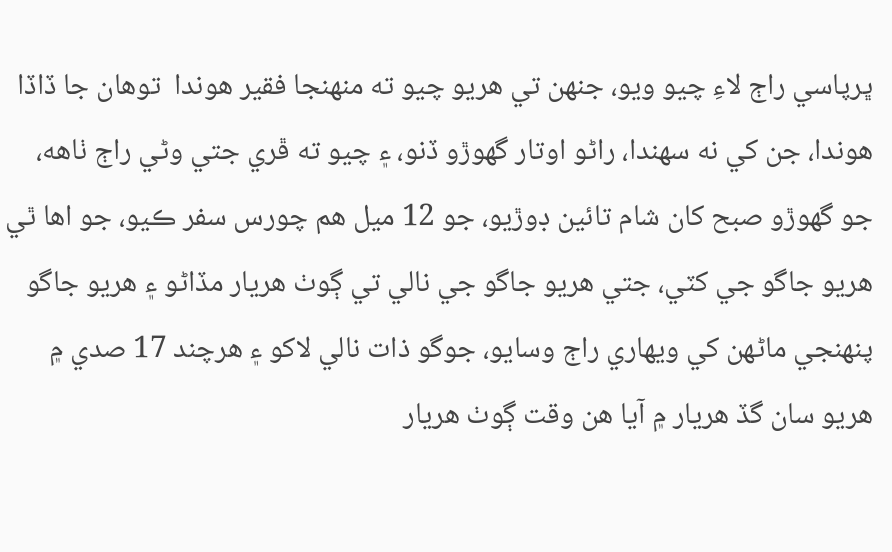ڀرپاسي راڄ لاءِ چيو ويو، جنهن تي هريو چيو ته منهنجا فقير هوندا  توهان جا ڏاڏا هوندا، جن کي نه سهندا، راڻو اوتار گهوڙو ڏنو، ۽ چيو ته ڦري جتي وڻي راڄ ٺاهه، جو گهوڙو صبح کان شام تائين ڊوڙيو، جو 12 ميل هم چورس سفر ڪيو، جو اها ٿي هريو جاگو جي کٽي، جتي هريو جاگو جي نالي تي ڳوٺ هريار مڏاڻو ۽ هريو جاگو پنهنجي ماڻهن کي ويهاري راڄ وسايو، جوگو ذات نالي لاکو ۽ هرچند 17 صدي ۾ هريو سان گڏ هريار ۾ آيا هن وقت ڳوٺ هريار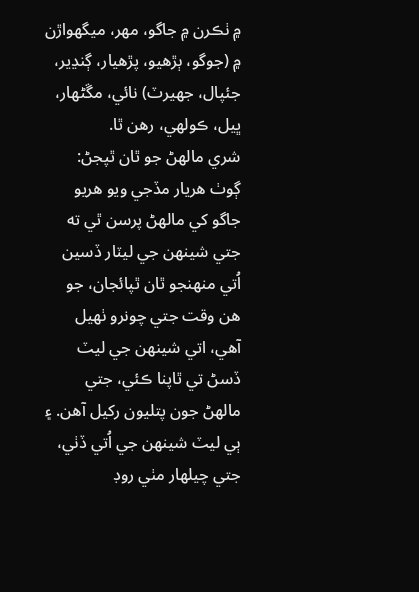۾ ٺڪرن ۾ جاگو، مهر، ميگهواڙن ۾ (جوگو، ٻڙهيو، پڙهيار، ڳنڍير، جئپال، جهيرٽ) نائي، مڱڻهار، ڀيل، ڪولهي، رهن ٿا.
شري مالهڻ جو ٿان ٿپجڻ:
ڳوٺ هريار مڏجي ويو هريو جاگو کي مالهڻ پرسن ٿي ته جتي شينهن جي ليٽار ڏسين اُتي منهنجو ٿان ٿپائجان، جو هن وقت جتي چونرو ٺهيل آهي، اتي شينهن جي ليٽ ڏسڻ تي ٿاپنا ڪئي، جتي مالهڻ جون پتليون رکيل آهن. ۽ ٻي ليٽ شينهن جي اُتي ڏٺي، جتي چيلهار مٺي روڊ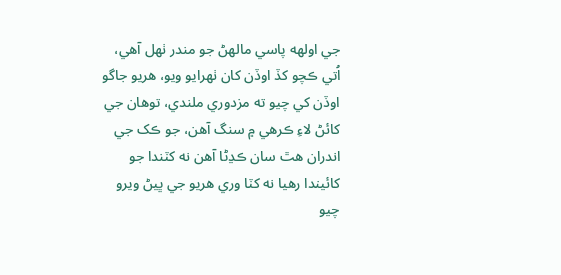جي اولهه پاسي مالهڻ جو مندر ٺهل آهي، اُتي ڪچو کڏ اوڏن کان ٺهرايو ويو، هريو جاگو اوڏن کي چيو ته مزدوري ملندي، توهان جي کائڻ لاءِ ڪرهي ۾ سنگ آهن، جو ڪک جي اندران هٿ سان ڪڍڻا آهن نه کٽندا جو کائيندا رهيا نه کٽا وري هريو جي ڀيڻ ويرو چيو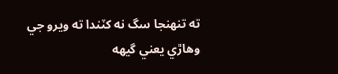ته تنهنجا سگ نه کٽندا ته ويرو جي وهاڙي يعني گيهه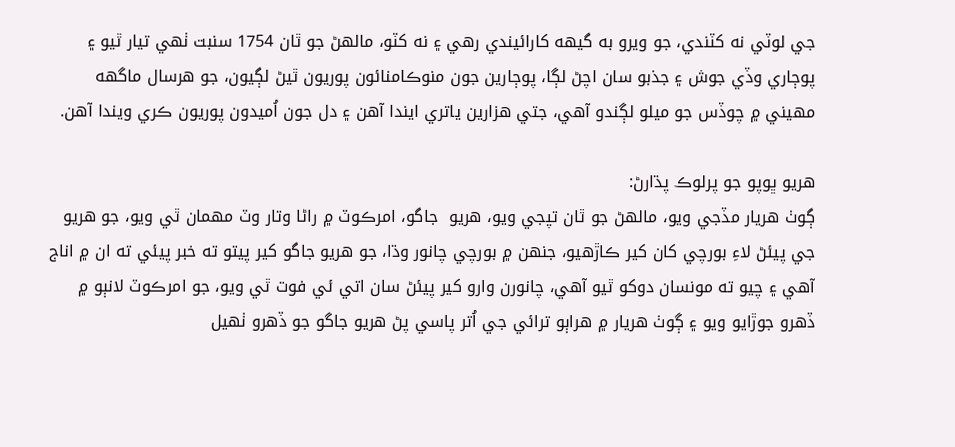جي لوٽي نه کٽندي، جو ويرو به گيهه کارائيندي رهي ۽ نه کٽو، مالهڻ جو ٿان 1754 سنبت ٺهي تيار ٿيو ۽ پوڄاري وڏي جوش ۽ جذبو سان اچڻ لڳا، پوڄارين جون منوڪامنائون پوريون ٿيڻ لڳيون، جو هرسال ماگهه مهيني ۾ چوڏس جو ميلو لڳندو آهي، جتي هزارين ياتري ايندا آهن ۽ دل جون اُميدون پوريون ڪري ويندا آهن.

هريو ڀوپو جو پرلوڪ پڌارڻ:
ڳوٺ هريار مڏجي ويو، مالهڻ جو ٿان تپجي ويو، هريو  جاگو، امرڪوٽ ۾ راڻا وتار وٽ مهمان ٿي ويو، جو هريو جي پيئڻ لاءِ بورچي کان کير ڪاڙهيو، جنهن ۾ بورچي چانور وڌا، جو هريو جاگو کير پيتو ته خبر پيئي ته ان ۾ اناج آهي ۽ چيو ته مونسان دوکو ٿيو آهي، چانورن وارو کير پيئڻ سان اتي ئي فوت ٿي ويو، جو امرڪوٽ لانٻو ۾ ڏهرو جوڙايو ويو ۽ ڳوٺ هريار ۾ هراٻو ترائي جي اُتر پاسي پڻ هريو جاگو جو ڏهرو ٺهيل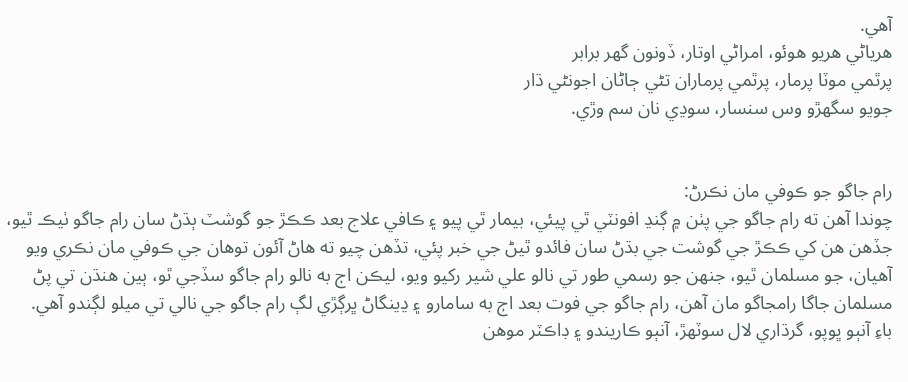آهي.
هرياڻي هريو هوئو، امراڻي اوتار، ڏونون گهر برابر
پرٿمي موٽا پرمار، پرٿمي پرماران تڻي ڄاڻان اجونڻي ڌار
جويو سگهڙو وس سنسار، سوڍي نان سم وڙي.


رام جاگو جو ڪوفي مان نڪرڻ:
چوندا آهن ته رام جاگو جي پٺن ۾ ڳنڍ افونٽي ٿي پيئي، بيمار ٿي پيو ۽ ڪافي علاج بعد ڪڪڙ جو گوشٽ ٻڌڻ سان رام جاگو ٺيڪ ٿيو، جڏهن هن کي ڪڪڙ جي گوشت جي بڌڻ سان فائدو ٿيڻ جي خبر پئي، تڏهن چيو ته هاڻ آئون توهان جي ڪوفي مان نڪري ويو آهيان، جو مسلمان ٿيو، جنهن جو رسمي طور تي نالو علي شير رکيو ويو، ليڪن اڄ به نالو رام جاگو سڏجي ٿو، ٻين هنڌن تي پڻ مسلمان جاگا رامجاگو مان آهن، رام جاگو جي فوت بعد اڄ به سامارو ۽ ڍينگاڻ ڀرڳڙي لڳ رام جاگو جي نالي تي ميلو لڳندو آهي.
باءِ آنٻو ڀوپو، گرڌاري لال سوٽهڙ، آنٻو ڪاريندو ۽ ڊاڪٽر موهن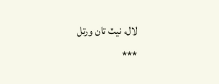لال، نيٽ تان ورتل
***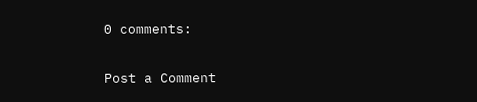0 comments:

Post a Comment